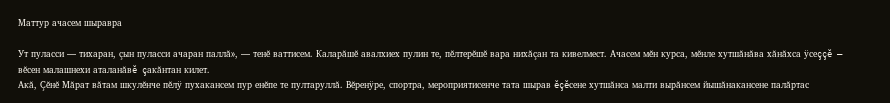Маттур ачасем шыравра

Ут пуласси — тихаран, çын пуласси ачаран паллă», — тенĕ ваттисем. Каларăшĕ авалхиех пулин те, пĕлтерĕшĕ вара нихăçан та кивелмест. Ачасем мĕн курса, мĕнле хутшăнăва хăнăхса ÿсеççĕ — вĕсен малашнехи аталанăвĕ çакăнтан килет.
Акă, Çĕнĕ Мăрат вăтам шкулĕнче пĕлÿ пухакансем пур енĕпе те пултаруллă. Вĕренÿре, спортра, мероприятисенче тата шырав ĕçĕсене хутшăнса малти вырăнсем йышăнакансене палăртас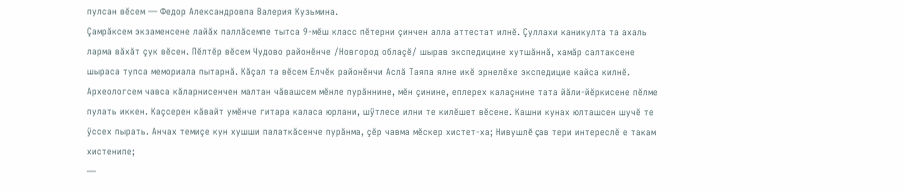пулсан вĕсем — Федор Александровпа Валерия Кузьмина.
Çамрăксем экзаменсене лайăх паллăсемпе тытса 9-мĕш класс пĕтерни çинчен алла аттестат илнĕ. Çуллахи каникулта та ахаль ларма вăхăт çук вĕсен. Пĕлтĕр вĕсем Чудово районĕнче /Новгород облаçĕ/ шырав экспедицине хутшăннă, хамăр салтаксене шыраса тупса мемориала пытарнă. Кăçал та вĕсем Елчĕк районĕнчи Аслă Таяпа ялне икĕ эрнелĕхе экспедицие кайса килнĕ. Археологсем чавса кăларнисенчен малтан чăвашсем мĕнле пурăннине, мĕн çинине, еплерех калаçнине тата йăли-йĕркисене пĕлме пулать иккен. Каçсерен кăвайт умĕнче гитара каласа юрлани, шÿтлесе илни те килĕшет вĕсене. Кашни кунах юлташсен шучĕ те ÿссех пырать. Анчах темиçе кун хушши палаткăсенче пурăнма, çĕр чавма мĕскер хистет-ха; Нивушлĕ çав тери интереслĕ е такам хистенипе;
—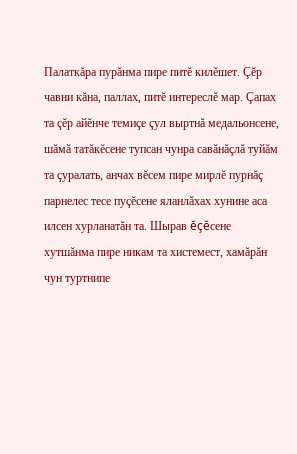Палаткăра пурăнма пире питĕ килĕшет. Çĕр чавни кăна, паллах, питĕ интереслĕ мар. Çапах та çĕр айĕнче темиçе çул выртнă медальонсене, шăмă татăкĕсене тупсан чунра савăнăçлă туйăм та çуралать, анчах вĕсем пире мирлĕ пурнăç парнелес тесе пуçĕсене яланлăхах хунине аса илсен хурланатăн та. Шырав ĕçĕсене хутшăнма пире никам та хистемест, хамăрăн чун туртнипе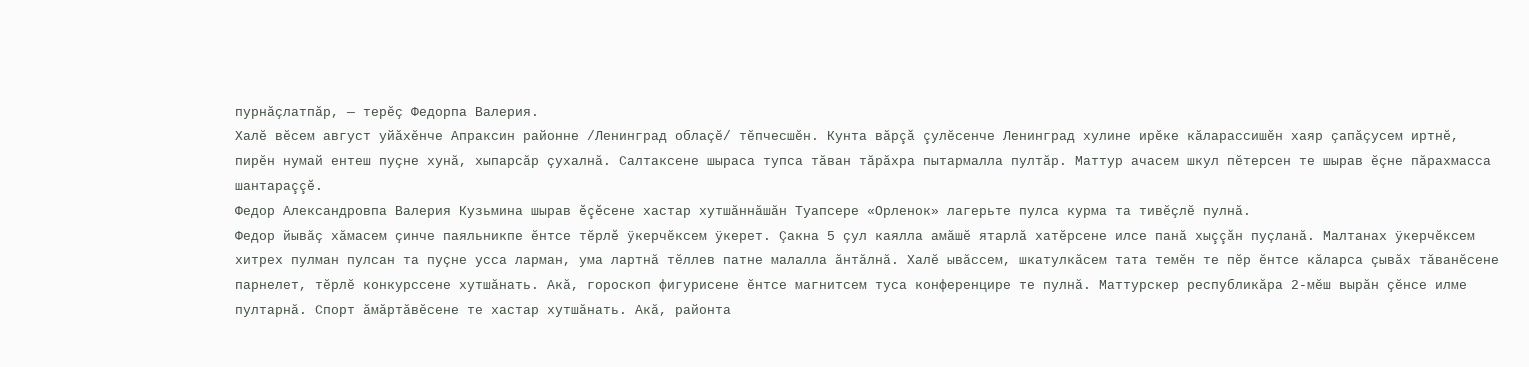пурнăçлатпăр, — терĕç Федорпа Валерия.
Халĕ вĕсем август уйăхĕнче Апраксин районне /Ленинград облаçĕ/ тĕпчесшĕн. Кунта вăрçă çулĕсенче Ленинград хулине ирĕке кăларассишĕн хаяр çапăçусем иртнĕ, пирĕн нумай ентеш пуçне хунă, хыпарсăр çухалнă. Салтаксене шыраса тупса тăван тăрăхра пытармалла пултăр. Маттур ачасем шкул пĕтерсен те шырав ĕçне пăрахмасса шантараççĕ.
Федор Александровпа Валерия Кузьмина шырав ĕçĕсене хастар хутшăннăшăн Туапсере «Орленок» лагерьте пулса курма та тивĕçлĕ пулнă.
Федор йывăç хăмасем çинче паяльникпе ĕнтсе тĕрлĕ ÿкерчĕксем ÿкерет. Çакна 5 çул каялла амăшĕ ятарлă хатĕрсене илсе панă хыççăн пуçланă. Малтанах ÿкерчĕксем хитрех пулман пулсан та пуçне усса ларман, ума лартнă тĕллев патне малалла ăнтăлнă. Халĕ ывăссем, шкатулкăсем тата темĕн те пĕр ĕнтсе кăларса çывăх тăванĕсене парнелет, тĕрлĕ конкурссене хутшăнать. Акă, гороскоп фигурисене ĕнтсе магнитсем туса конференцире те пулнă. Маттурскер республикăра 2-мĕш вырăн çĕнсе илме пултарнă. Спорт ăмăртăвĕсене те хастар хутшăнать. Акă, районта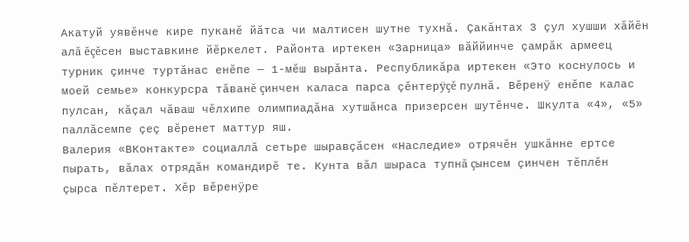Акатуй уявĕнче кире пуканĕ йăтса чи малтисен шутне тухнă. Çакăнтах 3 çул хушши хăйĕн алă ĕçĕсен выставкине йĕркелет. Районта иртекен «Зарница» вăййинче çамрăк армеец турник çинче туртăнас енĕпе — 1-мĕш вырăнта. Республикăра иртекен «Это коснулось и моей семье» конкурсра тăванĕ çинчен каласа парса çĕнтерÿçĕ пулнă. Вĕренÿ енĕпе калас пулсан, кăçал чăваш чĕлхипе олимпиадăна хутшăнса призерсен шутĕнче. Шкулта «4», «5» паллăсемпе çеç вĕренет маттур яш.
Валерия «ВКонтакте» социаллă сетьре шыравçăсен «Наследие» отрячĕн ушкăнне ертсе пырать, вăлах отрядăн командирĕ те. Кунта вăл шыраса тупнă çынсем çинчен тĕплĕн çырса пĕлтерет. Хĕр вĕренÿре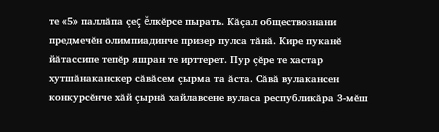те «5» паллăпа çеç ĕлкĕрсе пырать. Кăçал обществознани предмечĕн олимпиадинче призер пулса тăнă. Кире пуканĕ йăтассипе тепĕр яшран те ирттерет. Пур çĕре те хастар хутшăнаканскер сăвăсем çырма та ăста. Сăвă вулакансен конкурсĕнче хăй çырнă хайлавсене вуласа республикăра 3-мĕш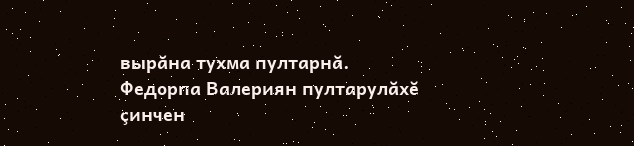вырăна тухма пултарнă.
Федорпа Валериян пултарулăхĕ çинчен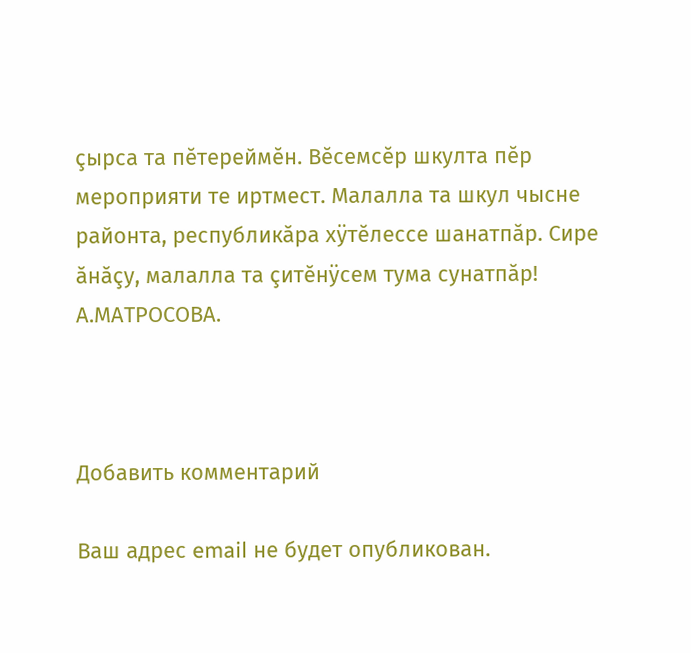çырса та пĕтереймĕн. Вĕсемсĕр шкулта пĕр мероприяти те иртмест. Малалла та шкул чысне районта, республикăра хÿтĕлессе шанатпăр. Сире ăнăçу, малалла та çитĕнÿсем тума сунатпăр!
А.МАТРОСОВА.



Добавить комментарий

Ваш адрес email не будет опубликован.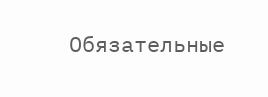Обязательные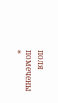поля помечены *